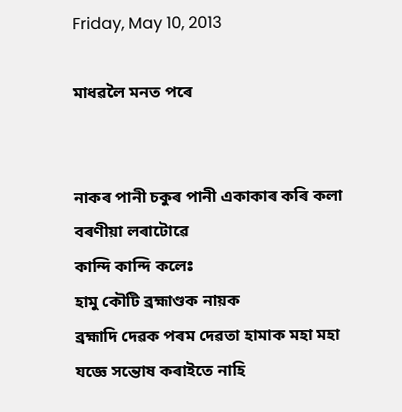Friday, May 10, 2013

মাধৱলৈ মনত পৰে


নাকৰ পানী চকুৰ পানী একাকাৰ কৰি কলা বৰণীয়া লৰাটোৱে
কান্দি কান্দি কলেঃ
হামু কৌটি ব্রহ্মাণ্ডক নায়ক
ব্রহ্মাদি দেৱক পৰম দেৱতা হামাক মহা মহা যজ্ঞে সন্তোষ কৰাইতে নাহি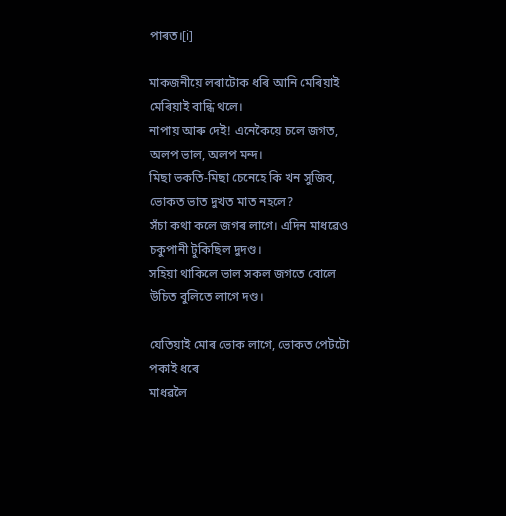পাৰত।[i]

মাকজনীয়ে লৰাটোক ধৰি আনি মেৰিয়াই মেৰিয়াই বান্ধি থলে।
নাপায় আৰু দেই! এনেকৈয়ে চলে জগত, অলপ ভাল, অলপ মন্দ।
মিছা ভকতি-মিছা চেনেহে কি খন সুজিব, ভোকত ভাত দুখত মাত নহলে?
সঁচা কথা কলে জগৰ লাগে। এদিন মাধৱেও চকুপানী টুকিছিল দুদণ্ড।
সহিয়া থাকিলে ভাল সকল জগতে বোলে
উচিত বুলিতে লাগে দণ্ড।

যেতিয়াই মোৰ ভোক লাগে, ভোকত পেটটো পকাই ধৰে
মাধৱলৈ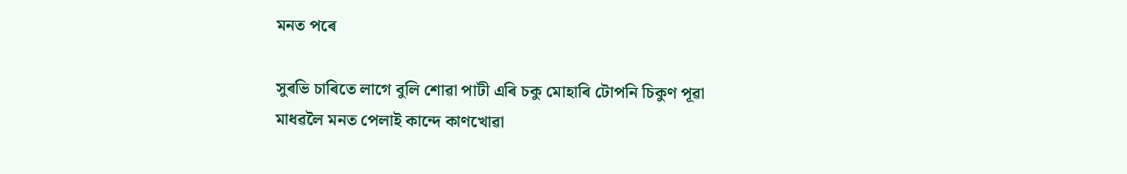মনত পৰে

সুৰভি চাৰিতে লাগে বুলি শোৱা পাটী এৰি চকু মোহাৰি টোপনি চিকুণ পূৱা
মাধৱলৈ মনত পেলাই কান্দে কাণখোৱা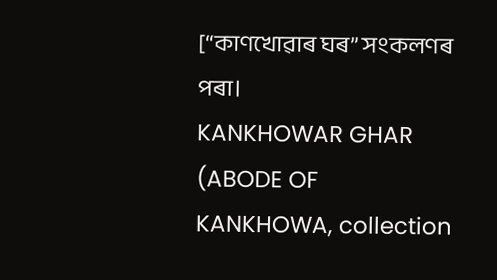[“কাণখোৱাৰ ঘৰ” সংকলণৰ পৰা।
KANKHOWAR GHAR (ABODE OF KANKHOWA, collection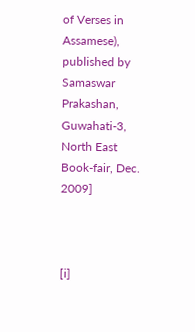of Verses in Assamese),
published by Samaswar Prakashan, Guwahati-3, North East Book-fair, Dec. 2009]



[i]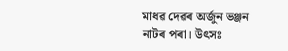মাধৱ দেৱৰ অর্জুন ভঞ্জন নাটৰ পৰা। উৎসঃ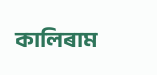কালিৰাম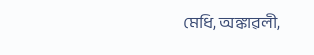মেধি, অঙ্কাৱলী,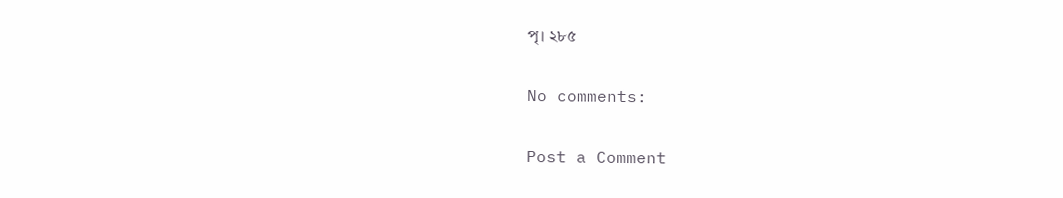পৃ। ২৮৫

No comments:

Post a Comment